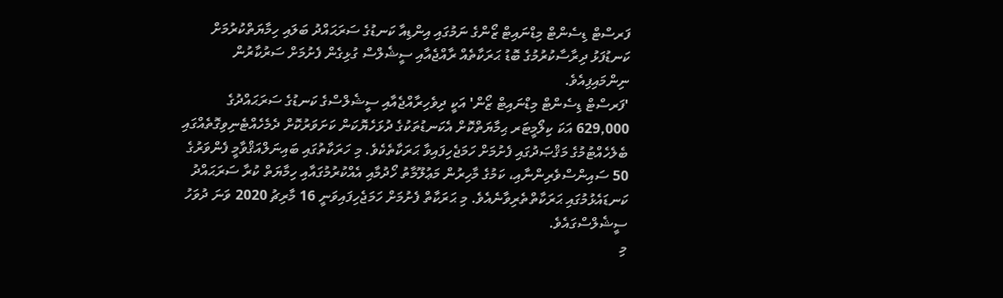ފަރސްޓް ޑިސެންޓް މިޑްނައިޓް ޒޯންގެ ނަމުގައި އިންޑިއާ ކަނޑުގެ ސަރަޙައްދު ބަލައި ހިމާޔަތްކުރުމަށް ކަނޑުފަޅު ދިރާސާކުރުމުގެ ބޮޑު ޙަރަކާތެއް ރާއްޖެއާއި ސީޝެލްސް ގުޅިގެން ފެށުމަށް ސަރުކާރުން ނިންމައިފިއެވެ.
'ފަރސްޓް ޑިސެންޓް މިޑްނައިޓް ޒޯން' އަކީ ދިވެހިރާއްޖެއާއި ސީޝެލްސްގެ ކަނޑުގެ ސަރަޙައްދުގެ 629,000 އަކަ ކިލޯމީޓަރ ޙިމާޔަތްކޮށް އެކަނޑުތަކުގެ ދުޅަހެޔޮކަން ކަށަވަރުކޮށް ދެމެހެއްޓެނިވިގޮތެއްގައި ބެލެހެއްޓުމުގެ މަޤްޞަދުގައި ފެށުމަށް ހަމަޖެހިފައިވާ ޙަރަކާތެކެވެ. މި ހަރަކާތުގައި ބައިނަލްއަޤްވާމީ ފެންވަރުގެ 50 ސައިންސްވެރިންނާއި، ކަމުގެ މާހިރުން މަޢުލޫމާތު ހޯދުމާއި އެއްކުރުމުގައާއި ހިމާޔަތް ކުރާ ސަރަޙައްދު ކަނޑައެޅުމުގައި ޙަރަކާތްތެރިވާނެއެވެ. މި ޙަރަކާތް ފެށުމަށް ހަމަޖެހިފައިވަނީ 16 މާރިޗު 2020 ވަނަ ދުވަހު ސީޝެލްސްގައެވެ.
މި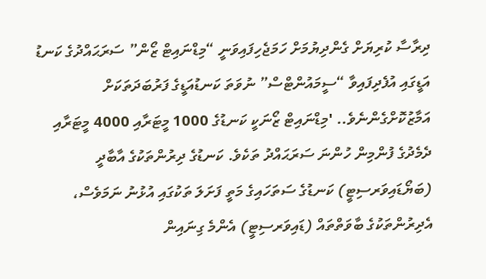ދިރާސާ ކުރިޔަށް ގެންދިޔުމަށް ހަމަޖެހިފައިވަނީ “މިޑްނައިޓް ޒޯން” ސަރަޙައްދުގެ ކަނޑު އަޑީގައި އުފެދިފައިވާ “ސީމައުންޓްސް” ނުވަތަ ކަނޑުއަޑީގެ ފަރުބަދަތަކަށް އަމާޒުކޮށްގެންނެވެ.. 'މިޑްނައިޓް ޒޯނަކީ ކަނޑުގެ 1000 މީޓަރާއި 4000 މީޓަރާއި ދެމެދުގެ ފުންމިން ހުންނަ ސަރަޙައްދު ތަކެވެ. ކަނޑުގެ ދިރުންތަކުގެ އާބާދީ (ބަޔޯޑައިވަރސިޓީ) ކަނޑުގެ ސަތަހައިގެ މަތީ ފަށަލަ ތަކުގައި އުޅުނު ނަމަވެސް، އެދިރުންތަކުގެ ބާވަތްތައް (ޑައިވަރސިޓީ) އެންމެ ގިނައިން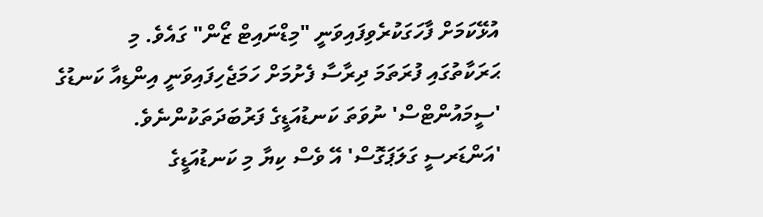އުޅޭކަމަށް ފާހަގަކުރެވިފައިވަނީ "މިޑްނައިޓް ޒޯން" ގައެވެ. މި ޙަރަކާތުގައި ފުރަތަމަ ދިރާސާ ފެށުމަށް ހަމަޖެހިފައިވަނީ އިންޑިއާ ކަނޑުގެ 'ސީމައުންޓްސް' ނުވަތަ ކަނޑުއަޑީގެ ފަރުބަދަތަކުންނެވެ. 'އަންޑަރސީ ގަލަޕަގޮސް' އޭ ވެސް ކިޔާ މި ކަނޑުއަޑީގެ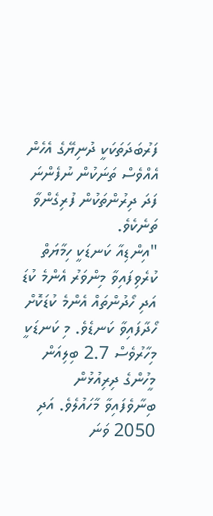ފަރުބަދަތަކަކީ ދުނިޔޭގެ އެހެން އެއްވެސް ތަނަކުން ނުފެންނަ ފަދަ ދިރުންތަކުން ފުރިގެންވާ ތަނެކެވެ.
"އިންޑިއާ ކަނޑަކީ ހިމާޔަތް ކުރެވިފައިވާ މިންވަރު އެންމެ ކުޑަ އަދި ހޯދުންތައް އެންމެ ކުޑަކޮށް ހޯދާފައިވާ ކަނޑެވެ. މި ކަނޑަކީ މިހާރުވެސް 2.7 ބިލިއަން މީހުންގެ ދިރިއުޅުން ބިނާވެފައިވާ މާހައުލެވެ. އަދި 2050 ވަނަ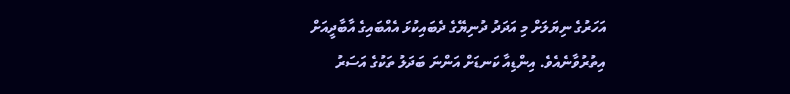އަހަރުގެ ނިޔަލަށް މި އަދަދު ދުނިޔޭގެ ދެބައިކުޅަ އެއްބައިގެ އާބާދީއަށް އިތުރުވާނެއެވެ. އިންޑިއާ ކަނޑަށް އަންނަ ބަދަލު ތަކުގެ އަސަރު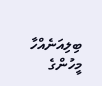ބިލިއަނެއްހާ މީހުންގެ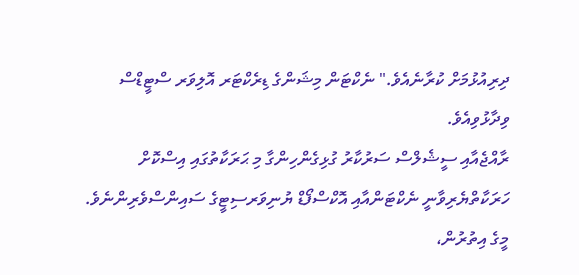ދިރިއުޅުމަށް ކުރާނެއެވެ." ނެކްޓަން މިޝަންގެ ޑިރެކްޓަރ އޮލިވަރ ސްޓީޑްސް ވިދާޅުވިއެވެ.
ރާއްޖެއާއި ސީޝެލްސް ސަރުކާރު ގުޅިގެންހިންގާ މި ޙަރަކާތުގައި އިސްކޮށް ހަރަކާތްޔެރިވާނީ ނެކްޓަންއާއި އޮކްސްފޯޑް ޔުނިވަރސިޓީގެ ސައިންސްވެރިންނެވެ. މީގެ އިތުރުން،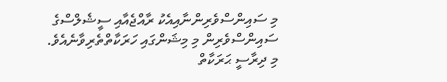މި ސައިންސްވެރިންނާއިއެކު ރާއްޖެއާއި ސީޝެލްސްގެ ސައިންސްވެރިން މި މިޝަންގައި ހަރަކާތްތެރިވާނެއެވެ.
މި ދިރާސީ ޙަރަކާތް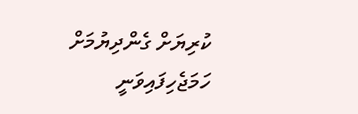ކުރިޔަށް ގެންދިޔުމަށް ހަމަޖެހިފައިވަނީ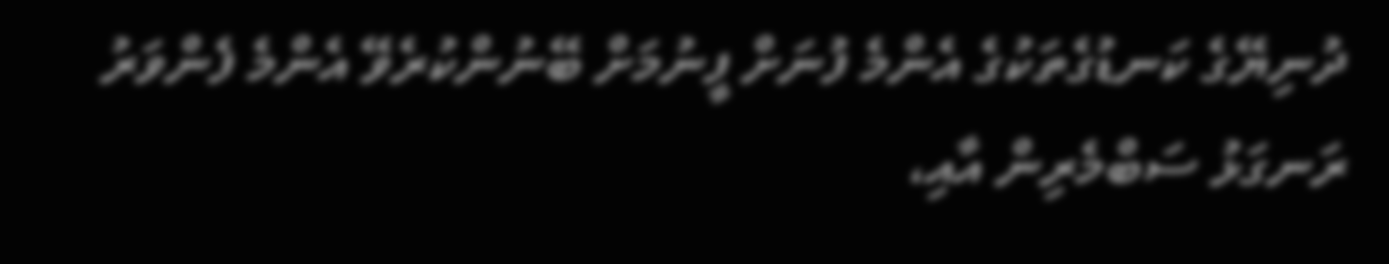ދުނިޔޭގެ ކަނޑުގެތަކުގެ އެންމެ ފުނަށް ފީނުމަށް ބޭނުންކުރެވޭ އެންމެ ފެންވަރު ރަނގަޅު ސަބްމެރިން އާއި،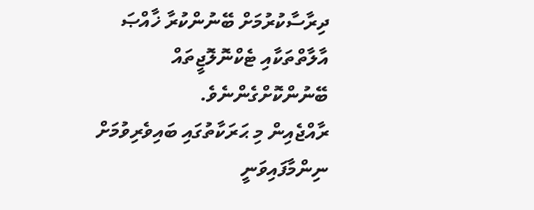ދިރާސާކުރުމަށް ބޭނުންކުރާ ޚާއްޞަ އާލާތްތަކާއި ޓެކްނޮލޮޖީތައް ބޭނުންކޮށްގެންނެވެ.
ރާއްޖެއިން މި ޙަރަކާތުގައި ބައިވެރިވުމަށް ނިންމާފައިވަނީ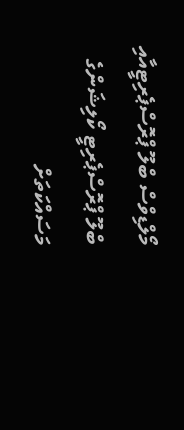މޯލްޑިވްސް ބްލޫ ޕްރޮސްޕެރިޓީއާއި ބްލޫ ޕްރޮސްޕެރިޓީ ކޯލިޝަންގެ މަސައްކަތަށް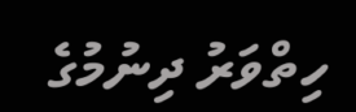ހިތްވަރު ދިނުމުގެ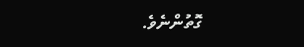ގޮތުންނެވެ.